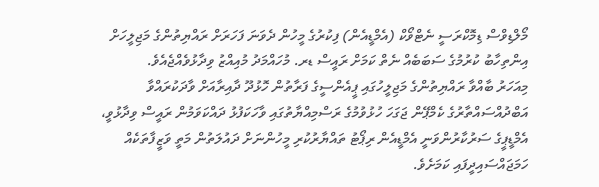މޯލްޑިވްސް ޑިމޮކްރަސީ ނެޓްވޯކް (އެމްޑީއެން) ފިކުރުގެ މީހުން ދެވަނަ ފަހަރަށް ރައްޔިތުންގެ މަޖިލީހަށް އިންތިހާބު ކުރުމުގެ ސަބަބެއް ނެތް ކަމަށް ރައީސް ޑރ. މުހައްމަދު މުއިއްޒު ވިދާޅުވެއްޖެއެވެ.
މިއަހަރު ބާއްވާ ރައްޔިތުންގެ މަޖިލީހުގައި ޕީއެންސީގެ ފަރާތުން ހޮޅުދޫ ދާއިރާއަށް ވާދަކުރައްވާ އަބްދުއްސައްތާރުގެ ކެމްޕޭން ޖަގަހަ ހުޅުވުމުގެ ރަސްމިއްޔާތުގައި ވާހަކަފުޅު ދައްކަވަމުން ރައީސް ވިދާޅުވީ، އެމްޑީޕީގެ ސަރުކާރުންވަނީ އެމްޑީއެން ރިޕޯޓު ތައްޔާރުކުރި މީހުންނަށް ދައުލަތުން މަތީ ވަޒީފާތަކެއް ހަމަޖައްސައިދީފައި ކަމަށެވެ.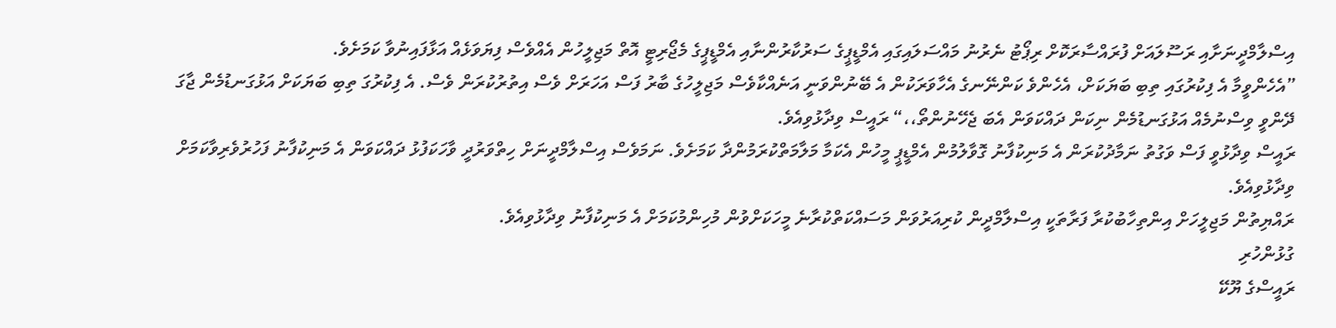އިސްލާމްދީނަށާއި ރަސޫލައަށް ފުރައްސާރަކޮށް ރިޕޯޓު ނެރުނު މައްސަލައިގައި އެމްޑީޕީގެ ސަރުކާރުންނާއި އެމްޑީޕީގެ މެޖޯރިޓީ އޮތް މަޖިލީހުން އެއްވެސް ފިޔަވަޅެއް އަޅާފައިނުވާ ކަމަށެވެ.
”އެހެންވީމާ އެ ފިކުރުގައި ތިބި ބަޔަކަށް، އެހެންވެ ކަންނޭނގެ އެހާވަރަކުން އެ ބޭނުންވަނީ އަނެއްކާވެސް މަޖިލީހުގެ ބާރު ފަސް އަހަރަށް ވެސް އިތުރުކުރަން ވެސް. އެ ފިކުރުގަ ތިބި ބަޔަކަށް އަޅުގަނޑުމެން ޖާގަ ދޭންވީ ވިސްނުމެއް އަޅުގަނޑުމެން ނިކަން ދައްކަވަން އެބަ ޖެހޭނުންތޯ،،“ ރައީސް ވިދާޅުވިއެވެ.
ރައީސް ވިދާޅުވީ ފަސް ވަގުތު ނަމާދުކުރަން އެ މަނިކުފާނު ގޮވާލުމުން އެމްޑީޕީ މީހުން އެކަމާ މަލާމަތްކުރަމުންދާ ކަމަށެވެ. ނަމަވެސް އިސްލާމްދީނަށް ހިތްވަރުދީ ވާހަކަފުޅު ދައްކަވަން އެ މަނިކުފާނު ފަހުރުވެރިވާކަމަށް ވިދާޅުވިއެވެ.
ރައްޔިތުން މަޖިލީހަށް އިންތިހާބުކުރާ ފަރާތަކީ އިސްލާމްދީން ކުރިއަރުވަން މަސައްކަތްކުރާނެ މީހަކަށްވުން މުހިންމުކަމަށް އެ މަނިކުފާނު ވިދާޅުވިއެވެ.
ގުޅުންހުރި
ރައީސްގެ ޔޫކޭ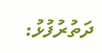ދަތުރުފުޅު: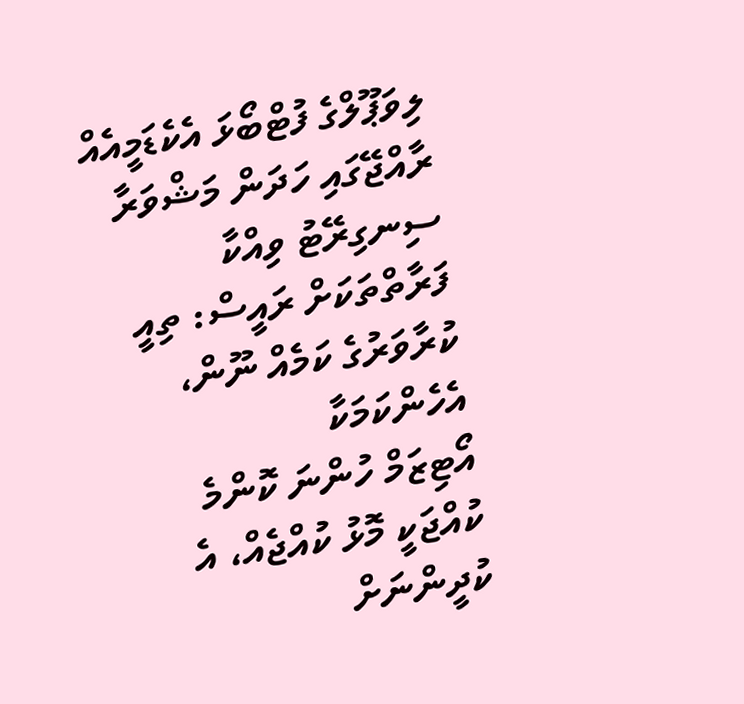ލިވަޕޫލްގެ ފުޓްބޯޅަ އެކެޑަމީއެއް ރާއްޖޭގައި ހަދަން މަޝްވަރާ
ސިނގިރޭޓު ވިއްކާ ފަރާތްތަކަށް ރައީސް: ތިއީ ކުރާވަރުގެ ކަމެއް ނޫން، އެހެންކަމަކާ
އޯޓިޒަމް ހުންނަ ކޮންމެ ކުއްޖަކީ މޮޅު ކުއްޖެއް، އެ ކުދީންނަށް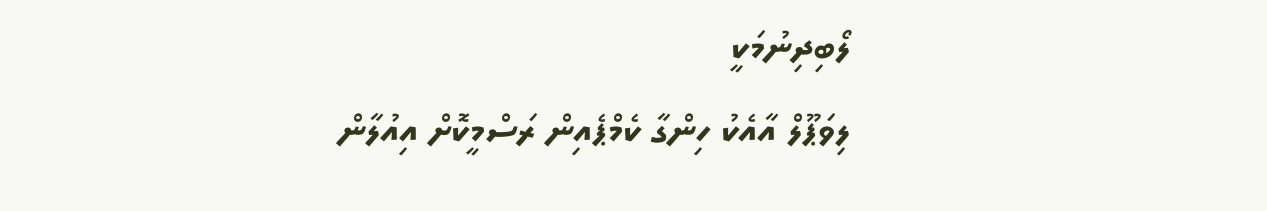ލޯބިދިނުމަކީ
ލިވަޕޫލް އާއެކު ހިންގާ ކެމްޕެއިން ރަސްމީކޮށް އިއުލާން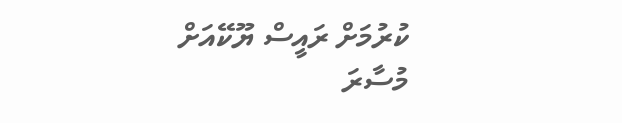ކުރުމަށް ރައީސް ޔޫކޭއަށް
މުސާރަ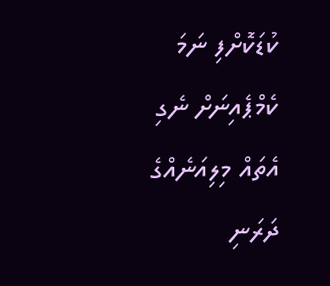ކުޑަކޮށްފި ނަމަ ކެމްޕެއިނަށް ނެގި އެތައް މިލިއަނެއްގެ ދަރަނި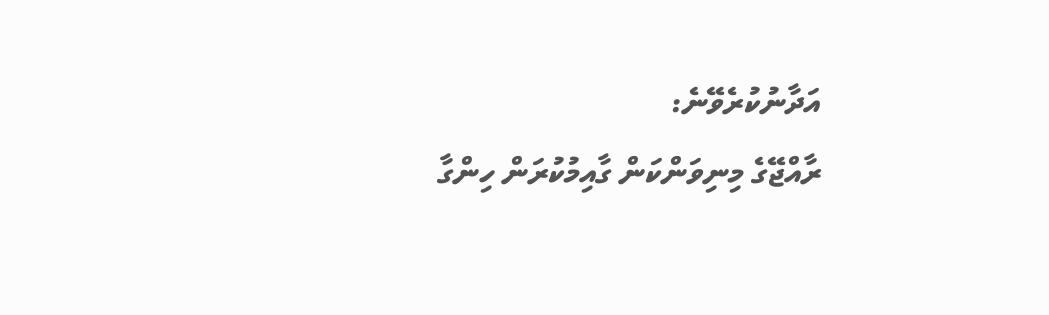އަދާނުކުރެވޭނެ:
ރާއްޖޭގެ މިނިވަންކަން ގާއިމުކުރަން ހިންގާ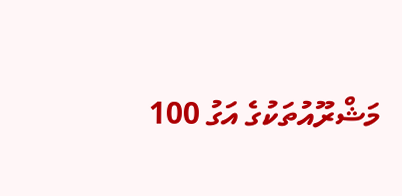މަޝްރޫއުތަކުގެ އަގު 100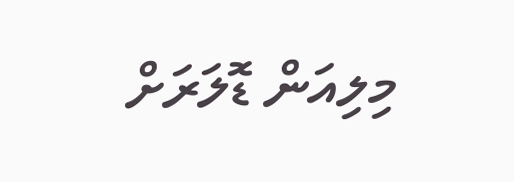މިލިއަން ޑޮލަރަށް